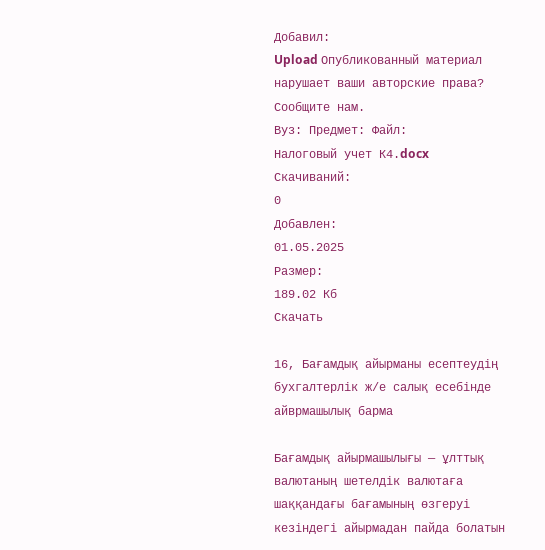Добавил:
Upload Опубликованный материал нарушает ваши авторские права? Сообщите нам.
Вуз: Предмет: Файл:
Налоговый учет К4.docx
Скачиваний:
0
Добавлен:
01.05.2025
Размер:
189.02 Кб
Скачать

16, Бағамдық айырманы есептеудің бухгалтерлік ж/е салық есебінде айврмашылық барма

Бағамдық айырмашылығы — ұлттық валютаның шетелдік валютаға шаққандағы бағамының өзгеруі кезіндегі айырмадан пайда болатын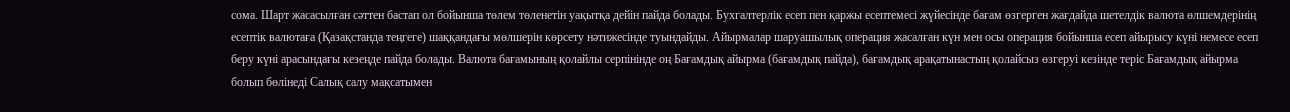coмa. Шарт жасасылған сәттен бастап ол бойынша төлем төленетін уақытқа дейін пайда болады. Бухгалтерлік есеп пен қаржы есептемесі жүйесінде бағам өзгерген жағдайда шетелдік валюта өлшемдерінің есептік валютаға (Қазақстанда теңгеге) шаққандағы мөлшерін көрсету нәтижесінде туындайды. Айырмалар шаруашылық операция жасалған күн мен осы операция бойынша есеп айырысу күні немесе есеп беру күні арасындағы кезеңде пайда болады. Валюта бағамының қолайлы серпінінде оң Бағамдық айырма (бағамдық пайда), бағамдық арақатынастың қолайсыз өзгеруі кезінде теріс Бағамдық айырма болып бөлінеді Салық салу мақсатымен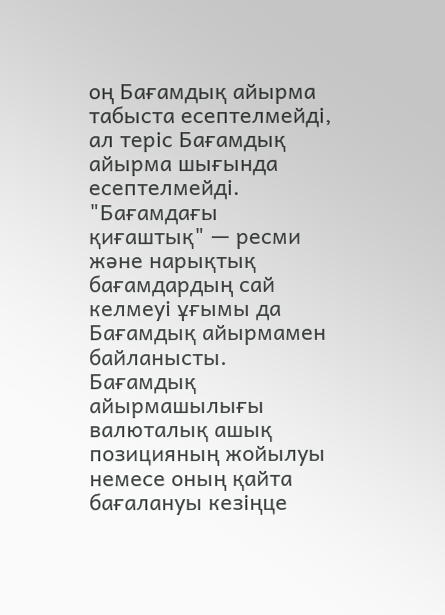оң Бағамдық айырма табыста есептелмейді, ал теріс Бағамдық айырма шығында есептелмейді. "Бағамдағы қиғаштық" — ресми және нарықтық бағамдардың сай келмеуі ұғымы да Бағамдық айырмамен байланысты. Бағамдық айырмашылығы валюталық ашық позицияның жойылуы немесе оның қайта бағалануы кезіңце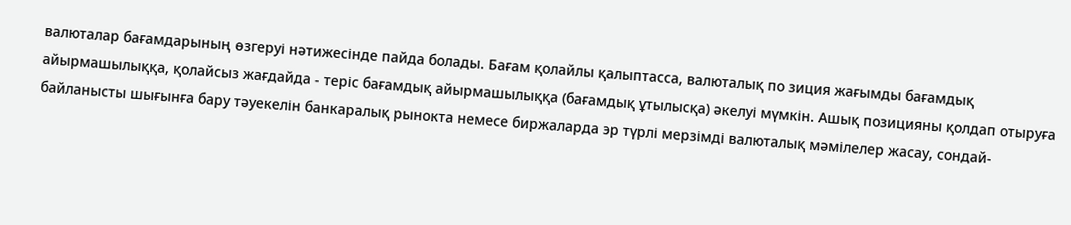валюталар бағамдарының өзгеруі нәтижесінде пайда болады. Бағам қолайлы қалыптасса, валюталық по зиция жағымды бағамдық айырмашылыққа, қолайсыз жағдайда - теріс бағамдық айырмашылыққа (бағамдық ұтылысқа) әкелуі мүмкін. Ашық позицияны қолдап отыруға байланысты шығынға бару тәуекелін банкаралық рынокта немесе биржаларда эр түрлі мерзімді валюталық мәмілелер жасау, сондай-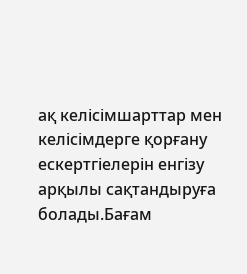ақ келісімшарттар мен келісімдерге қорғану ескертгіелерін енгізу арқылы сақтандыруға болады.Бағам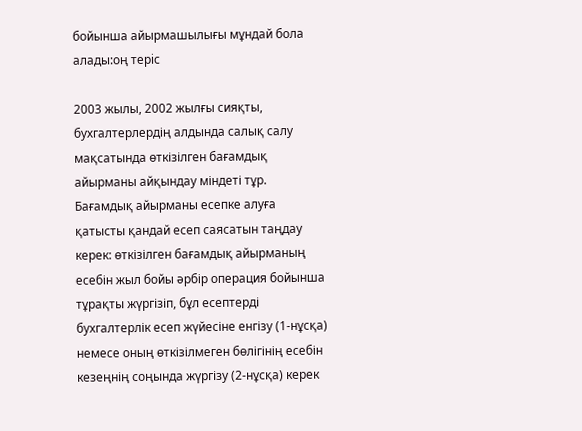бойынша айырмашылығы мұндай бола алады:оң терiс

2003 жылы, 2002 жылғы сияқты, бухгалтерлердің алдында салық салу мақсатында өткізілген бағамдық айырманы айқындау міндеті тұр. Бағамдық айырманы есепке алуға қатысты қандай есеп саясатын таңдау керек: өткізілген бағамдық айырманың есебін жыл бойы әрбір операция бойынша тұрақты жүргізіп, бұл есептерді бухгалтерлік есеп жүйесіне енгізу (1-нұсқа) немесе оның өткізілмеген бөлігінің есебін кезеңнің соңында жүргізу (2-нұсқа) керек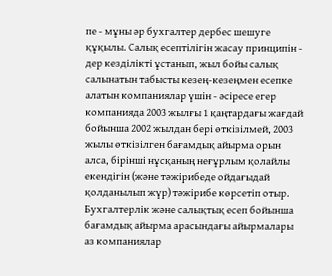пе - мұны әр бухгалтер дербес шешуге құқылы. Салық есептілігін жасау принципін - дер кезділікті ұстанып, жыл бойы салық салынатын табысты кезең-кезеңмен есепке алатын компаниялар үшін - әсіресе егер компанияда 2003 жылғы 1 қаңтардағы жағдай бойынша 2002 жылдан бері өткізілмей, 2003 жылы өткізілген бағамдық айырма орын алса, бірінші нұсқаның неғұрлым қолайлы екендігін (және тәжірибеде ойдағыдай қолданылып жүр) тәжірибе көрсетіп отыр. Бухгалтерлік және салықтық есеп бойынша бағамдық айырма арасындағы айырмалары аз компаниялар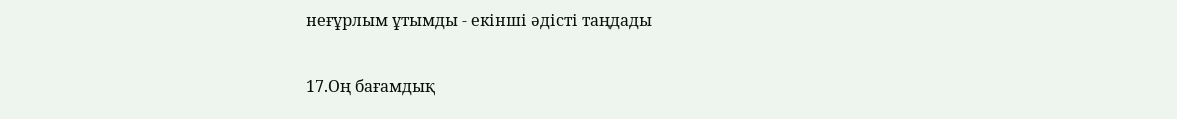неғұрлым ұтымды - екінші әдісті таңдады

17.Оң бағамдық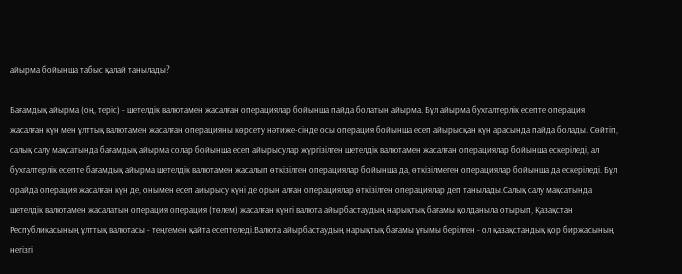айырма бойынша табыс қалай танылады?

Бағамдық айырма (оң, теріс) - шетелдік валютамен жасалған операциялар бойынша пайда болатын айырма. Бұл айырма бухгалтерлік есепте операция жасалған күн мен ұлттық валютамен жасалған операцияны көрсету нәтиже-сінде осы операция бойынша есеп айырысқан күн арасында пайда болады. Сөйтіп, салық салу мақсатында бағамдық айырма солар бойынша есеп айырысулар жүргізілген шетелдік валютамен жасалған операциялар бойынша ескеріледі, ал бухгалтерлік есепте бағамдық айырма шетелдік валютамен жасалып өткізілген операциялар бойынша да, өткізілмеген операциялар бойынша да ескеріледі. Бұл орайда операция жасалған күн де, онымен есеп аиырысу күні де орын алған операциялар өткізілген операциялар деп танылады.Салық салу мақсатында шетелдік валютамен жасалатын операция операция (төлем) жасалған күнгі валюта айырбастаудың нарықтық бағамы қолданыла отырып, Қазақстан Республикасының ұлттық валютасы - теңгемен қайта есептеледі.Валюта айырбастаудың нарықтық бағамы ұғымы берілген - ол қазақстандық қор биржасының негізгі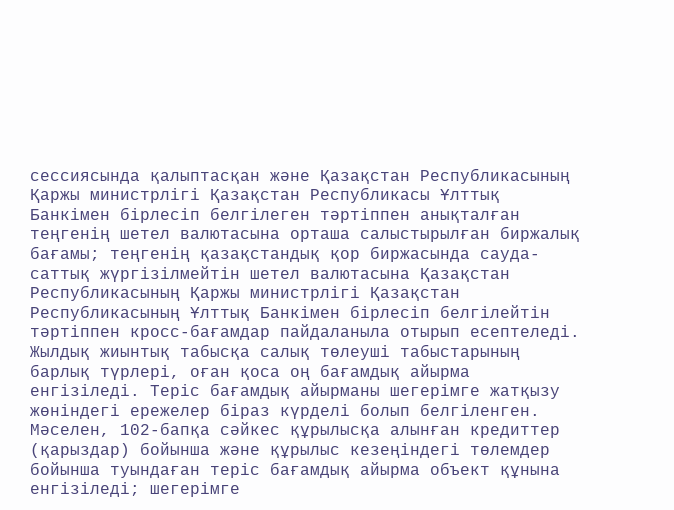сессиясында қалыптасқан және Қазақстан Республикасының Қаржы министрлігі Қазақстан Республикасы Ұлттық Банкімен бірлесіп белгілеген тәртіппен анықталған теңгенің шетел валютасына орташа салыстырылған биржалық бағамы; теңгенің қазақстандық қор биржасында сауда-саттық жүргізілмейтін шетел валютасына Қазақстан Республикасының Қаржы министрлігі Қазақстан Республикасының Ұлттық Банкімен бірлесіп белгілейтін тәртіппен кросс-бағамдар пайдаланыла отырып есептеледі. Жылдық жиынтық табысқа салық төлеуші табыстарының барлық түрлері, оған қоса оң бағамдық айырма енгізіледі. Теріс бағамдық айырманы шегерімге жатқызу жөніндегі ережелер біраз күрделі болып белгіленген. Мәселен, 102-бапқа сәйкес құрылысқа алынған кредиттер (қарыздар) бойынша және құрылыс кезеңіндегі төлемдер бойынша туындаған теріс бағамдық айырма объект құнына енгізіледі; шегерімге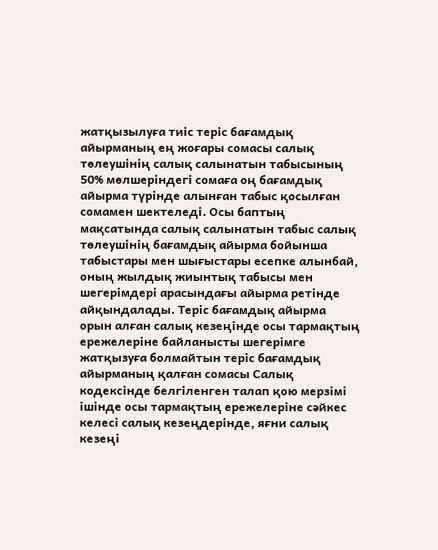жатқызылуға тиіс теріс бағамдық айырманың ең жоғары сомасы салық төлеушінің салық салынатын табысының 50% мөлшеріндегі сомаға оң бағамдық айырма түрінде алынған табыс қосылған сомамен шектеледі. Осы баптың мақсатында салық салынатын табыс салық төлеушінің бағамдық айырма бойынша табыстары мен шығыстары есепке алынбай, оның жылдық жиынтық табысы мен шегерімдері арасындағы айырма ретінде айқындалады. Теріс бағамдық айырма орын алған салық кезеңінде осы тармақтың ережелеріне байланысты шегерімге жатқызуға болмайтын теріс бағамдық айырманың қалған сомасы Салық кодексінде белгіленген талап қою мерзімі ішінде осы тармақтың ережелеріне сәйкес келесі салық кезеңдерінде, яғни салық кезеңі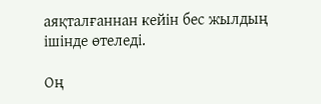аяқталғаннан кейін бес жылдың ішінде өтеледі.

Оң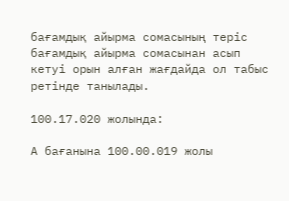бағамдық айырма сомасының теріс бағамдық айырма сомасынан асып кетуі орын алған жағдайда ол табыс ретінде танылады.

100.17.020 жолында:

А бағанына 100.00.019 жолы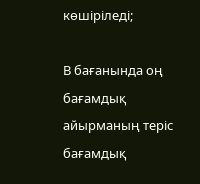көшіріледі;

В бағанында оң бағамдық айырманың теріс бағамдық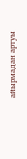айырмадан артуы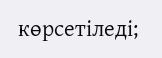көрсетіледі;